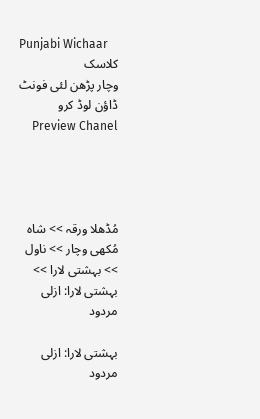Punjabi Wichaar
کلاسک
وچار پڑھن لئی فونٹ ڈاؤن لوڈ کرو Preview Chanel




مُڈھلا ورقہ >> شاہ مُکھی وچار >> ناول >> بہشتی لارا >> بہشتی لارا: ازلی مردود

بہشتی لارا: ازلی مردود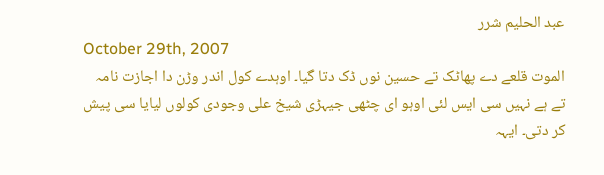عبد الحلیم شرر
October 29th, 2007
الموت قلعے دے پھاٹک تے حسین نوں ڈک دتا گیا۔ اوہدے کول اندر وڑن دا اجازت نامہ تے ہے نہیں سی ایس لئی اوہو ای چٹھی جیہڑی شیخ علی وجودی کولوں لیایا سی پیش کر دتی۔ ایہہ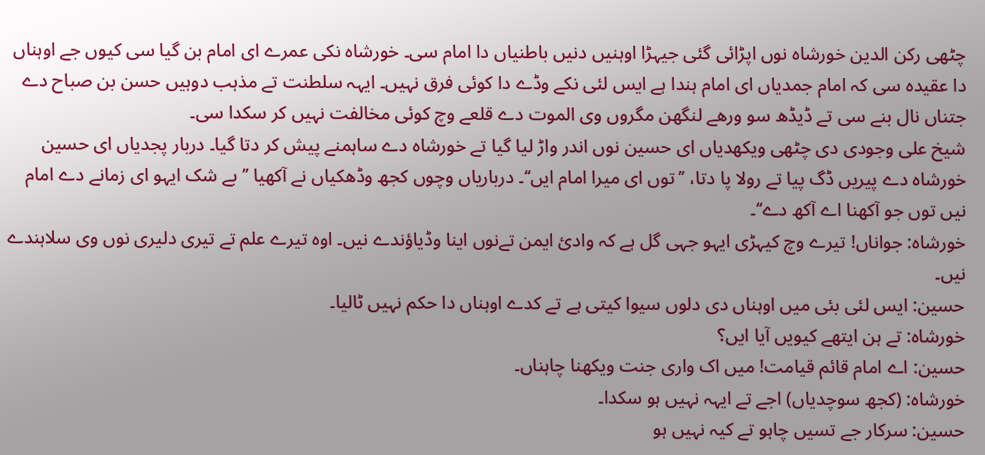چٹھی رکن الدین خورشاہ نوں اپڑائی گئی جیہڑا اوہنیں دنیں باطنیاں دا امام سی۔ خورشاہ نکی عمرے ای امام بن گیا سی کیوں جے اوہناں دا عقیدہ سی کہ امام جمدیاں ای امام ہندا ہے ایس لئی نکے وڈے دا کوئی فرق نہیں۔ ایہہ سلطنت تے مذہب دوہیں حسن بن صباح دے جتناں نال بنے سی تے ڈیڈھ سو ورھے لنگھن مگروں وی الموت دے قلعے وچ کوئی مخالفت نہیں کر سکدا سی۔
شیخ علی وجودی دی چٹھی ویکھدیاں ای حسین نوں اندر واڑ لیا گیا تے خورشاہ دے ساہمنے پیش کر دتا گیا۔ دربار پجدیاں ای حسین خورشاہ دے پیریں ڈگ پیا تے رولا پا دتا، ’’توں ای میرا امام ایں‘‘۔ درباریاں وچوں کجھ وڈھکیاں نے آکھیا ’’بے شک ایہو ای زمانے دے امام نیں توں جو آکھنا اے آکھ دے‘‘۔
خورشاہ: جواناں! تیرے وچ کیہڑی ایہو جہی گل ہے کہ وادئ ایمن تےنوں اینا وڈیاؤندے نیں۔ اوہ تیرے علم تے تیری دلیری نوں وی سلاہندے نیں۔
حسین: ایس لئی بئی میں اوہناں دی دلوں سیوا کیتی ہے تے کدے اوہناں دا حکم نہیں ٹالیا۔
خورشاہ: تے ہن ایتھے کیویں آیا ایں؟
حسین: اے امام قائم قیامت! میں اک واری جنت ویکھنا چاہناں۔
خورشاہ: (کجھ سوچدیاں) اجے تے ایہہ نہیں ہو سکدا۔
حسین: سرکار جے تسیں چاہو تے کیہ نہیں ہو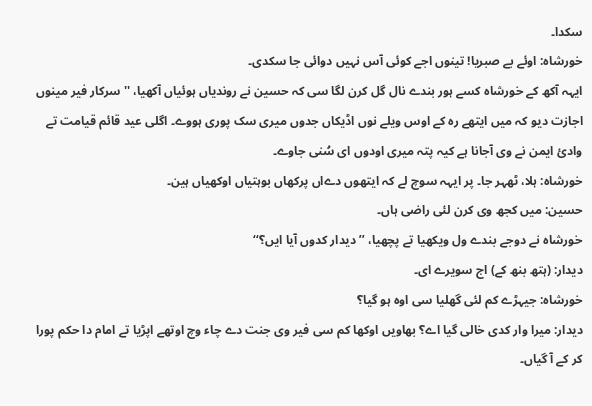سکدا۔
خورشاہ: اوئے بے صبریا! تینوں اجے کوئی آس نہیں دوائی جا سکدی۔
ایہہ آکھ کے خورشاہ کسے ہور بندے نال گل کرن لگا سی کہ حسین نے روندیاں ہوئیاں آکھیا، ''سرکار فیر مینوں اجازت دیو کہ میں ایتھے رہ کے اوس ویلے نوں اڈیکاں جدوں میری سک پوری ہووے۔ اگلی عید قائم قیامت تے وادئ ایمن نے وی آجانا ہے کیہ پتہ میری اودوں ای سُنی جاوے۔
خورشاہ: ہلا، ٹھہر جا۔ پر ایہہ سوچ لے کہ ایتھوں دےاں پرکھاں بوہتیاں اوکھیاں ہین۔
حسین: میں کجھ وی کرن لئی راضی ہاں۔
خورشاہ نے دوجے بندے ول ویکھیا تے پچھیا، ’’دیدار کدوں آیا ایں؟‘‘
دیدار: (ہتھ بنھ کے) اج سویرے ای۔
خورشاہ: جیہڑے کم لئی گھلیا سی اوہ ہو گیا؟
دیدار: میرا وار کدی خالی گیا اے؟ بھاویں اوکھا کم سی فیر وی جنت دے چاء وچ اوتھے اپڑیا تے امام دا حکم پورا کر کے آ گیاں۔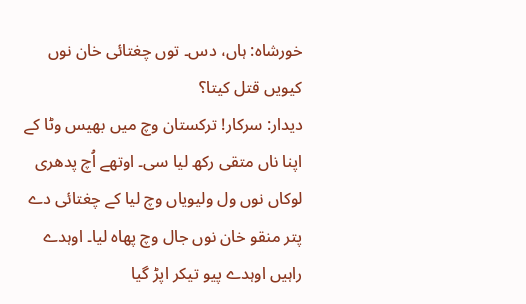خورشاہ: ہاں، دس۔ توں چغتائی خان نوں کیویں قتل کیتا؟
دیدار: سرکار! ترکستان وچ میں بھیس وٹا کے اپنا ناں متقی رکھ لیا سی۔ اوتھے اُچ پدھری لوکاں نوں ول ولیویاں وچ لیا کے چغتائی دے پتر منقو خان نوں جال وچ پھاہ لیا۔ اوہدے راہیں اوہدے پیو تیکر اپڑ گیا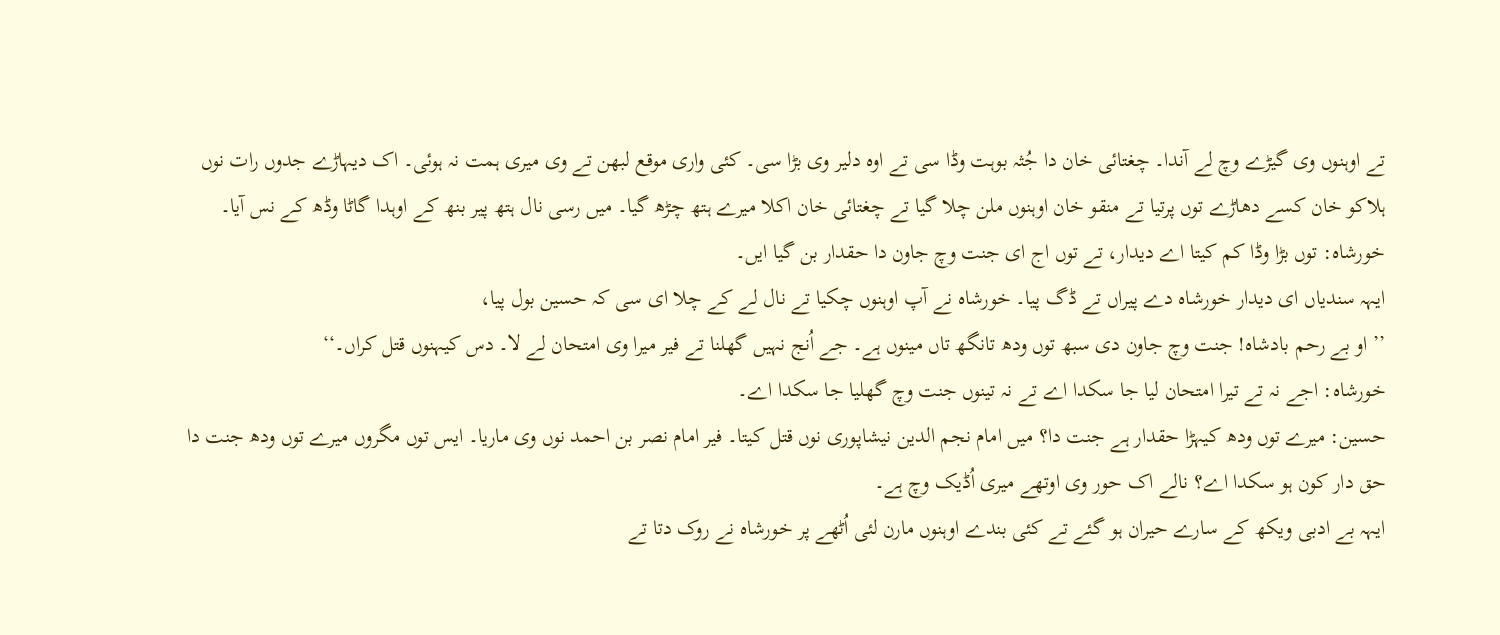تے اوہنوں وی گیڑے وچ لے آندا۔ چغتائی خان دا جُثہ بوہت وڈا سی تے اوہ دلیر وی بڑا سی۔ کئی واری موقع لبھن تے وی میری ہمت نہ ہوئی۔ اک دیہاڑے جدوں رات نوں ہلاکو خان کسے دھاڑے توں پرتیا تے منقو خان اوہنوں ملن چلا گیا تے چغتائی خان اکلا میرے ہتھ چڑھ گیا۔ میں رسی نال ہتھ پیر بنھ کے اوہدا گاٹا وڈھ کے نس آیا۔
خورشاہ: توں بڑا وڈا کم کیتا اے دیدار، تے توں اج ای جنت وچ جاون دا حقدار بن گیا ایں۔
ایہہ سندیاں ای دیدار خورشاہ دے پیراں تے ڈگ پیا۔ خورشاہ نے آپ اوہنوں چکیا تے نال لے کے چلا ای سی کہ حسین بول پیا،
’’ او بے رحم بادشاہ! جنت وچ جاون دی سبھ توں ودھ تانگھ تاں مینوں ہے۔ جے اُنج نہیں گھلنا تے فیر میرا وی امتحان لے لا۔ دس کیہنوں قتل کراں۔‘‘
خورشاہ: اجے نہ تے تیرا امتحان لیا جا سکدا اے تے نہ تینوں جنت وچ گھلیا جا سکدا اے۔
حسین: میرے توں ودھ کیہڑا حقدار ہے جنت دا؟ میں امام نجم الدین نیشاپوری نوں قتل کیتا۔ فیر امام نصر بن احمد نوں وی ماریا۔ ایس توں مگروں میرے توں ودھ جنت دا حق دار کون ہو سکدا اے؟ نالے اک حور وی اوتھے میری اُڈیک وچ ہے۔
ایہہ بے ادبی ویکھ کے سارے حیران ہو گئے تے کئی بندے اوہنوں مارن لئی اُٹھے پر خورشاہ نے روک دتا تے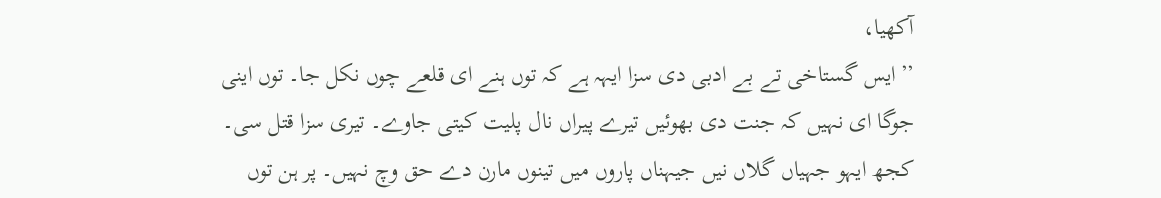آکھیا،
’’ایس گستاخی تے بے ادبی دی سزا ایہہ ہے کہ توں ہنے ای قلعے چوں نکل جا۔ توں اینی جوگا ای نہیں کہ جنت دی بھوئیں تیرے پیراں نال پلیت کیتی جاوے۔ تیری سزا قتل سی۔ کجھ ایہو جہیاں گلاں نیں جیہناں پاروں میں تینوں مارن دے حق وچ نہیں۔ پر ہن توں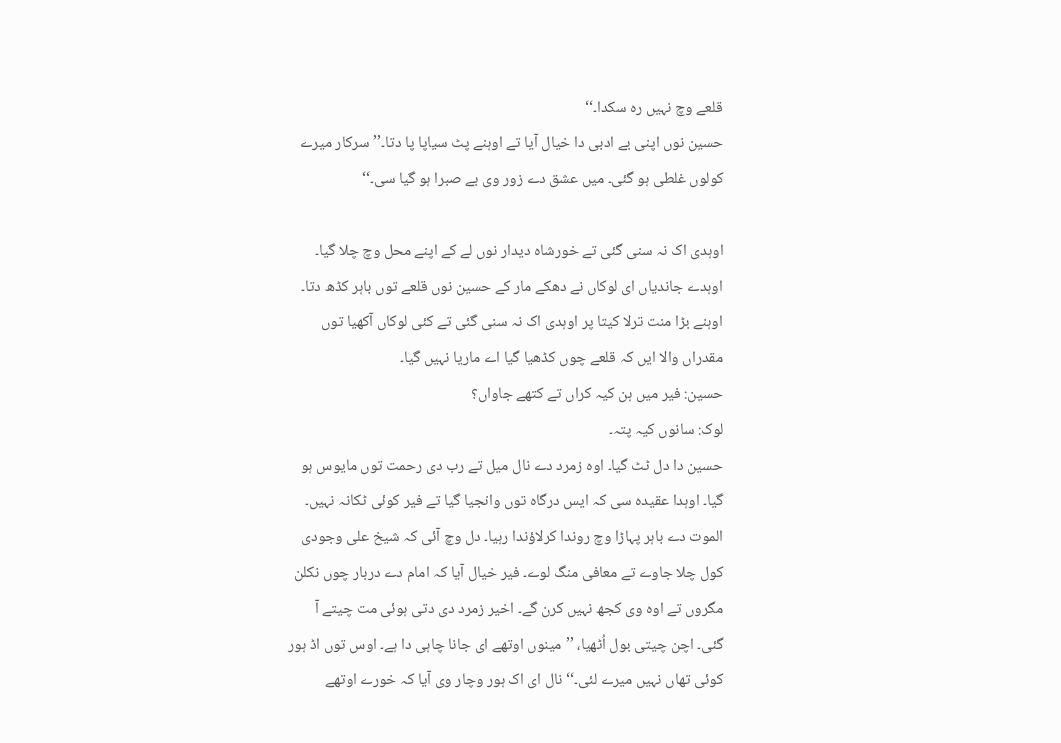قلعے وچ نہیں رہ سکدا۔‘‘
حسین نوں اپنی بے ادبی دا خیال آیا تے اوہنے پٹ سیاپا پا دتا۔’’سرکار میرے کولوں غلطی ہو گئی۔ میں عشق دے زور وی بے صبرا ہو گیا سی۔‘‘

اوہدی اک نہ سنی گئی تے خورشاہ دیدار نوں لے کے اپنے محل وچ چلا گیا۔ اوہدے جاندیاں ای لوکاں نے دھکے مار کے حسین نوں قلعے توں باہر کڈھ دتا۔ اوہنے بڑا منت ترلا کیتا پر اوہدی اک نہ سنی گئی تے کئی لوکاں آکھیا توں مقدراں والا ایں کہ قلعے چوں کڈھیا گیا اے ماریا نہیں گیا۔
حسین: فیر میں ہن کیہ کراں تے کتھے جاواں؟
لوک: سانوں کیہ پتہ۔
حسین دا دل ٹٹ گیا۔ اوہ زمرد دے نال میل تے رب دی رحمت توں مایوس ہو گیا۔ اوہدا عقیدہ سی کہ ایس درگاہ توں وانجیا گیا تے فیر کوئی ٹکانہ نہیں۔ الموت دے باہر پہاڑا وچ روندا کرلاؤندا رہیا۔ دل وچ آئی کہ شیخ علی وجودی کول چلا جاوے تے معافی منگ لوے۔ فیر خیال آیا کہ امام دے دربار چوں نکلن مگروں تے اوہ وی کجھ نہیں کرن گے۔ اخیر زمرد دی دتی ہوئی مت چیتے آ گئی۔ اچن چیتی بول اُٹھیا، ’’مینوں اوتھے ای جانا چاہی دا ہے۔ اوس توں اڈ ہور کوئی تھاں نہیں میرے لئی۔‘‘ نال ای اک ہور وچار وی آیا کہ خورے اوتھے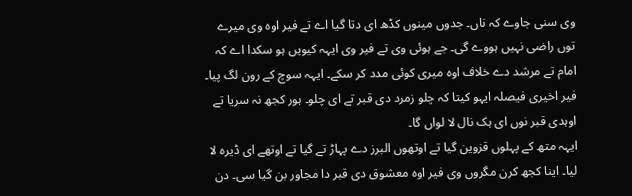وی سنی جاوے کہ ناں۔ جدوں مینوں کڈھ ای دتا گیا اے تے فیر اوہ وی میرے توں راضی نہیں ہووے گی۔ جے ہوئی وی تے فیر وی ایہہ کیویں ہو سکدا اے کہ امام تے مرشد دے خلاف اوہ میری کوئی مدد کر سکے۔ ایہہ سوچ کے رون لگ پیا۔ فیر اخیری فیصلہ ایہو کیتا کہ چلو زمرد دی قبر تے ای چلو۔ ہور کجھ نہ سریا تے اوہدی قبر نوں ای ہک نال لا لواں گا۔
ایہہ متھ کے پہلوں قزوین گیا تے اوتھوں البرز دے پہاڑ تے گیا تے اوتھے ای ڈیرہ لا لیا۔ اینا کجھ کرن مگروں وی فیر اوہ معشوق دی قبر دا مجاور بن گیا سی۔ دن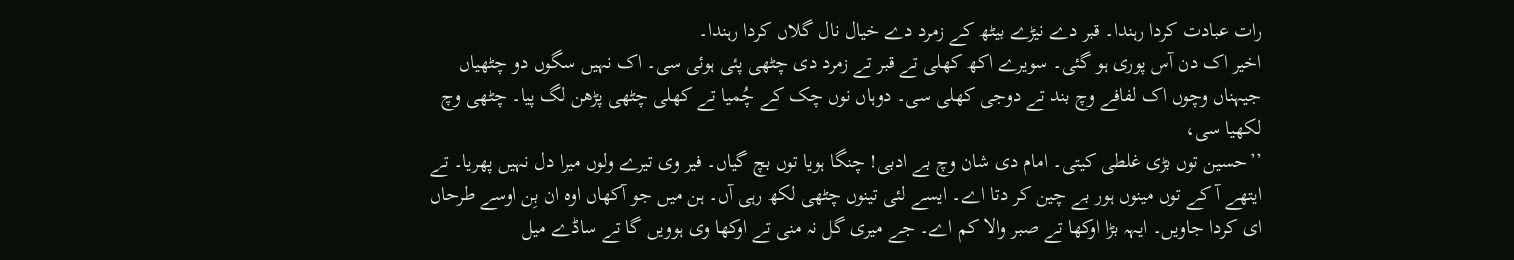رات عبادت کردا رہندا۔ قبر دے نیڑے بیٹھ کے زمرد دے خیال نال گلاں کردا رہندا۔
اخیر اک دن آس پوری ہو گئی۔ سویرے اکھ کھلی تے قبر تے زمرد دی چٹھی پئی ہوئی سی۔ اک نہیں سگوں دو چٹھیاں جیہناں وچوں اک لفافے وچ بند تے دوجی کھلی سی۔ دوہاں نوں چک کے چُمیا تے کھلی چٹھی پڑھن لگ پیا۔ چٹھی وچ لکھیا سی،
’’حسین توں بڑی غلطی کیتی۔ امام دی شان وچ بے ادبی! چنگا ہویا توں بچ گیاں۔ فیر وی تیرے ولوں میرا دل نہیں پھریا۔ تے ایتھے آ کے توں مینوں ہور بے چین کر دتا اے۔ ایسے لئی تینوں چٹھی لکھ رہی آں۔ ہن میں جو آکھاں اوہ ان بِن اوسے طرحاں ای کردا جاویں۔ ایہہ بڑا اوکھا تے صبر والا کم اے۔ جے میری گل نہ منی تے اوکھا وی ہوویں گا تے ساڈے میل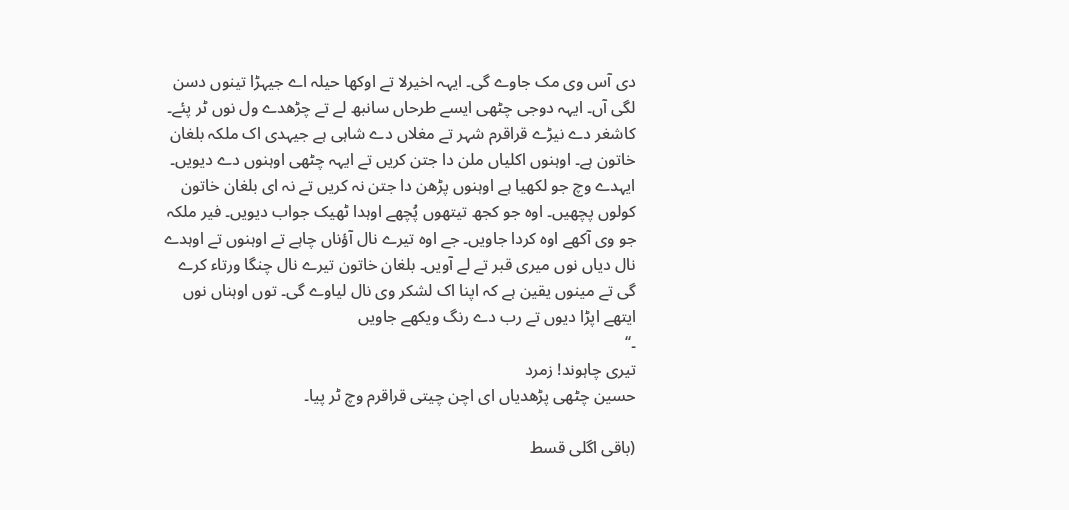دی آس وی مک جاوے گی۔ ایہہ اخیرلا تے اوکھا حیلہ اے جیہڑا تینوں دسن لگی آں۔ ایہہ دوجی چٹھی ایسے طرحاں سانبھ لے تے چڑھدے ول نوں ٹر پئے۔
کاشغر دے نیڑے قراقرم شہر تے مغلاں دے شاہی ہے جیہدی اک ملکہ بلغان خاتون ہے۔ اوہنوں اکلیاں ملن دا جتن کریں تے ایہہ چٹھی اوہنوں دے دیویں۔ ایہدے وچ جو لکھیا ہے اوہنوں پڑھن دا جتن نہ کریں تے نہ ای بلغان خاتون کولوں پچھیں۔ اوہ جو کجھ تیتھوں پُچھے اوہدا ٹھیک جواب دیویں۔ فیر ملکہ جو وی آکھے اوہ کردا جاویں۔ جے اوہ تیرے نال آؤناں چاہے تے اوہنوں تے اوہدے نال دیاں نوں میری قبر تے لے آویں۔ بلغان خاتون تیرے نال چنگا ورتاء کرے گی تے مینوں یقین ہے کہ اپنا اک لشکر وی نال لیاوے گی۔ توں اوہناں نوں ایتھے اپڑا دیوں تے رب دے رنگ ویکھے جاویں
۔‘‘
تیری چاہوند! زمرد
حسین چٹھی پڑھدیاں ای اچن چیتی قراقرم وچ ٹر پیا۔

(باقی اگلی قسط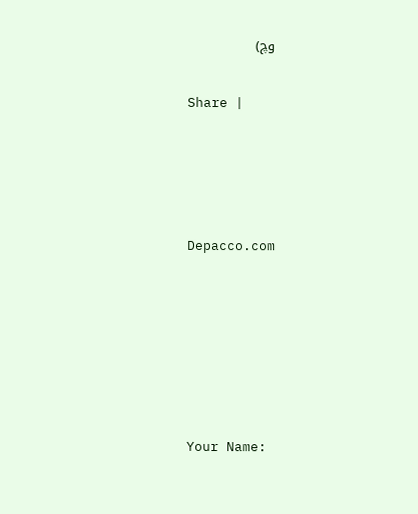وچ)

Share |




Depacco.com






Your Name: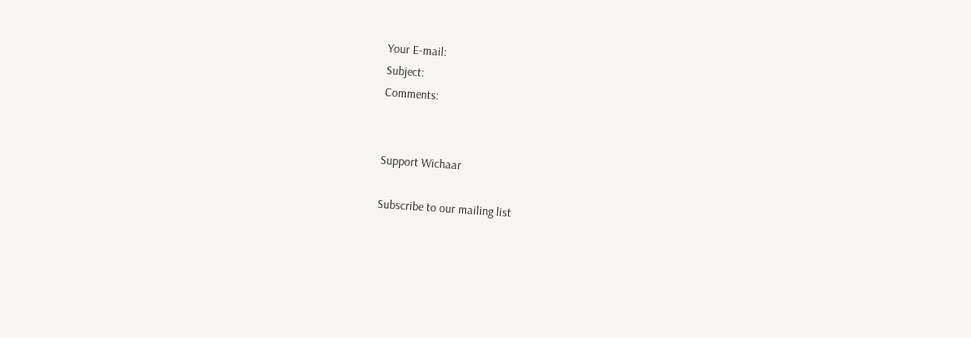Your E-mail:
Subject:
Comments:


Support Wichaar

Subscribe to our mailing list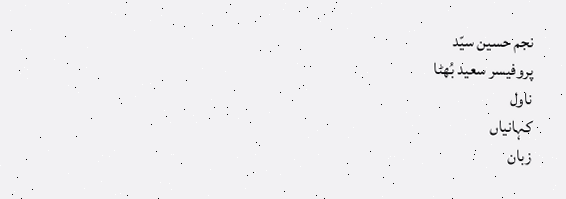نجم حسین سیّد
پروفیسر سعید بُھٹا
ناول
کہانیاں
زبان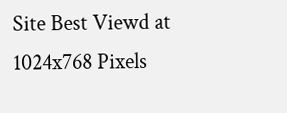Site Best Viewd at 1024x768 Pixels